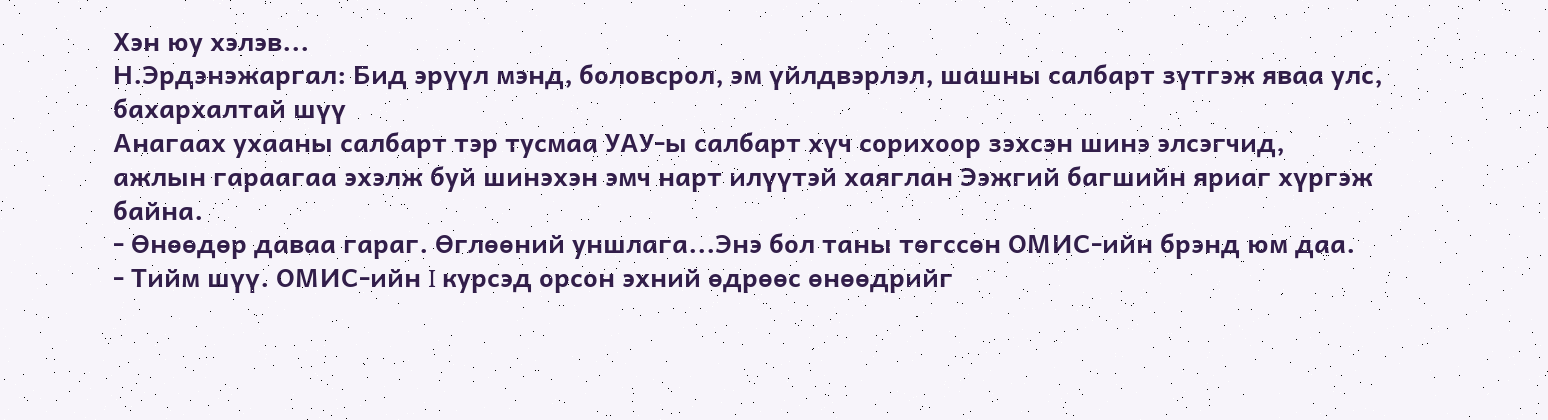Хэн юу хэлэв...
Н.Эрдэнэжаргал: Бид эрүүл мэнд, боловсрол, эм үйлдвэрлэл, шашны салбарт зүтгэж яваа улс, бахархалтай шүү
Анагаах ухааны салбарт тэр тусмаа УАУ-ы салбарт хүч сорихоор зэхсэн шинэ элсэгчид, ажлын гараагаа эхэлж буй шинэхэн эмч нарт илүүтэй хаяглан Ээжгий багшийн яриаг хүргэж байна.
- Өнөөдөр даваа гараг. Өглөөний уншлага...Энэ бол таны төгссөн ОМИС-ийн брэнд юм даа.
- Тийм шүү. ОМИС-ийн I курсэд орсон эхний өдрөөс өнөөдрийг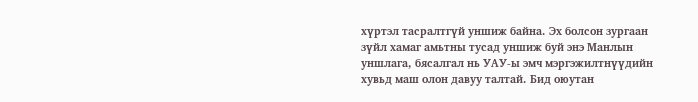хүртэл тасралтгүй уншиж байна. Эх болсон зургаан зүйл хамаг амьтны тусад уншиж буй энэ Манлын уншлага, бясалгал нь УАУ-ы эмч мэргэжилтнүүдийн хувьд маш олон давуу талтай. Бид оюутан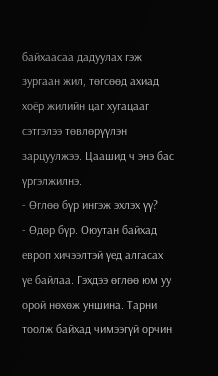байхаасаа дадуулах гэж зургаан жил, төгсөөд ахиад хоёр жилийн цаг хугацааг сэтгэлээ төвлөрүүлэн зарцуулжээ. Цаашид ч энэ бас үргэлжилнэ.
- Өглөө бүр ингэж эхлэх үү?
- Өдөр бүр. Оюутан байхад европ хичээлтэй үед алгасах үе байлаа. Гэхдээ өглөө юм уу орой нөхөж уншина. Тарни тоолж байхад чимээгүй орчин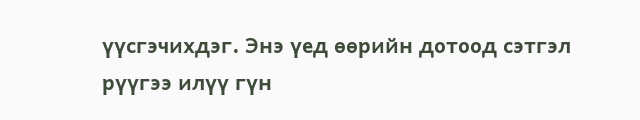үүсгэчихдэг. Энэ үед өөрийн дотоод сэтгэл рүүгээ илүү гүн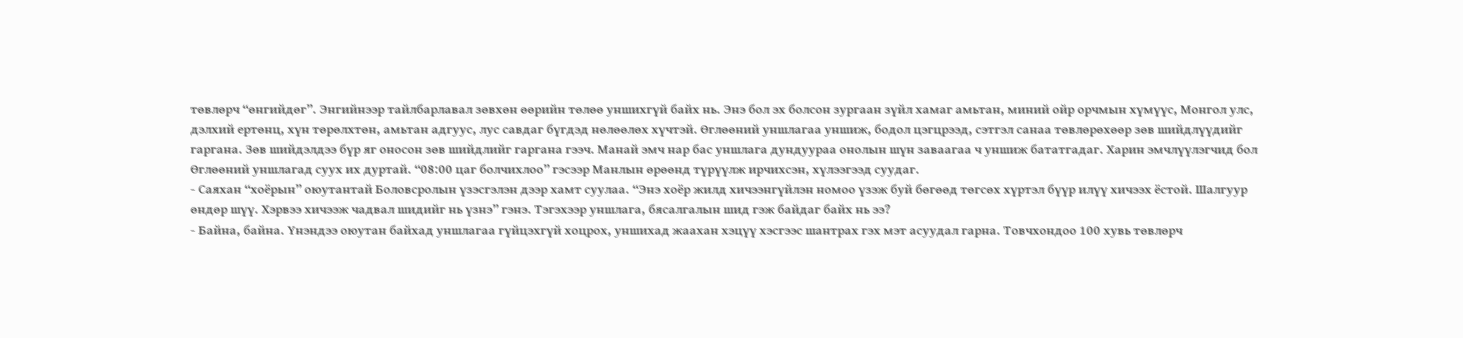төвлөрч “өнгийдөг”. Энгийнээр тайлбарлавал зөвхөн өөрийн төлөө уншихгүй байх нь. Энэ бол эх болсон зургаан зүйл хамаг амьтан, миний ойр орчмын хүмүүс, Монгол улс, дэлхий ертөнц, хүн төрөлхтөн, амьтан адгуус, лус савдаг бүгдэд нөлөөлөх хүчтэй. Өглөөний уншлагаа уншиж, бодол цэгцрээд, сэтгэл санаа төвлөрөхөөр зөв шийдлүүдийг гаргана. Зөв шийдэлдээ бүр яг оносон зөв шийдлийг гаргана гээч. Манай эмч нар бас уншлага дундуураа онолын шүн заваагаа ч уншиж бататгадаг. Харин эмчлүүлэгчид бол Өглөөний уншлагад суух их дуртай. “08:00 цаг болчихлоо” гэсээр Манлын өрөөнд түрүүлж ирчихсэн, хүлээгээд суудаг.
- Саяхан “хоёрын” оюутантай Боловсролын үзэсгэлэн дээр хамт суулаа. “Энэ хоёр жилд хичээнгүйлэн номоо үзэж буй бөгөөд төгсөх хүртэл бүүр илүү хичээх ёстой. Шалгуур өндөр шүү. Хэрвээ хичээж чадвал шидийг нь үзнэ” гэнэ. Тэгэхээр уншлага, бясалгалын шид гэж байдаг байх нь ээ?
- Байна, байна. Үнэндээ оюутан байхад уншлагаа гүйцэхгүй хоцрох, уншихад жаахан хэцүү хэсгээс шантрах гэх мэт асуудал гарна. Товчхондоо 100 хувь төвлөрч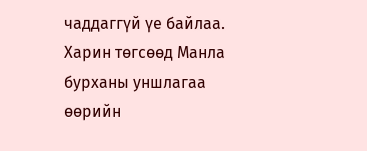чаддаггүй үе байлаа. Харин төгсөөд Манла бурханы уншлагаа өөрийн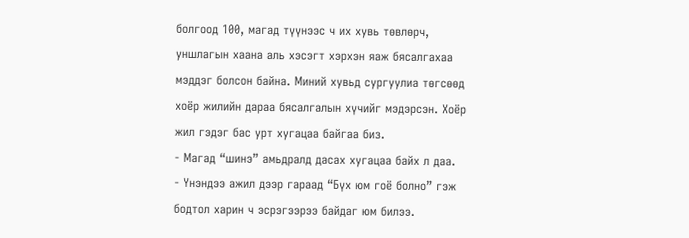болгоод 100, магад түүнээс ч их хувь төвлөрч, уншлагын хаана аль хэсэгт хэрхэн яаж бясалгахаа мэддэг болcон байна. Миний хувьд сургуулиа төгсөөд хоёр жилийн дараа бясалгалын хүчийг мэдэрсэн. Хоёр жил гэдэг бас урт хугацаа байгаа биз.
- Магад “шинэ” амьдралд дасах хугацаа байх л даа.
- Үнэндээ ажил дээр гараад “Бүх юм гоё болно” гэж бодтол харин ч эсрэгээрээ байдаг юм билээ.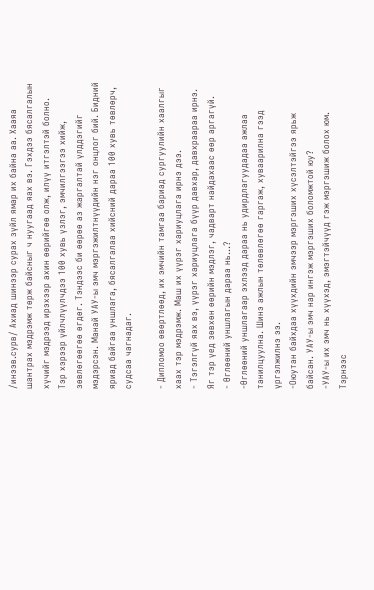/инээв.сурв/ Ахиад шинээр сурах зүйл ямар их байна аа. Хааяа шантрах мэдрэмж төрж байсныг ч нуугаад яах вэ. Гэхдээ бясалгалын хүчийг мэдрээд ирэхээр ахин өөрийгөө олж, илүү итгэлтэй болно. Тэр хэрээр үйлчлүүлчдээ 100 хувь үзлэг, эмчилгээгээ хийж, зөвлөгөөгөө өгдөг. Тэндээс би өөрөө аз жаргалтай үлддэгийг мэдэрсэн. Манай УАУ-ы эмч мэргэжилтнүүдийн нэг онцлог бий. Бидний яриад байгаа уншлага, бясалгалаа хийсний дараа 100 хувь төвлөрч, судсаа чагнадаг.

- Дипломоо өвөртлөөд, их эмчийн тамгаа бариад сургуулийн хаалгыг хаах тэр мэдрэмж. Маш их үүрэг хариуцлага ирнэ дээ.
- Тэгэлгүй яах вэ, үүрэг хариуцлага бүүр давхар, давхраараа ирнэ. Яг тэр үед зөвхөн өөрийн мэдлэг, чадварт найдахаас өөр аргагүй.
- Өглөөний уншлагын дараа нь...?
-Өглөөний уншлагаар эхлээд дараа нь удирдлагуудадаа ажлаа танилцуулна. Шинэ ажлын төлөвлөгөө гаргаж, хуваарилна гээд үргэлжилнэ ээ.
-Оюутан байхдаа хүүхдийн эмчээр мэргэших хүсэлтэйгээ ярьж байсан. УАУ-ы эмч нар ингэж мэргэших боломжтой юу?
-УАУ-ы их эмч нь хүүхэд, эмэгтэйчүүд гэж мэргэшиж болох юм. Тэрнээс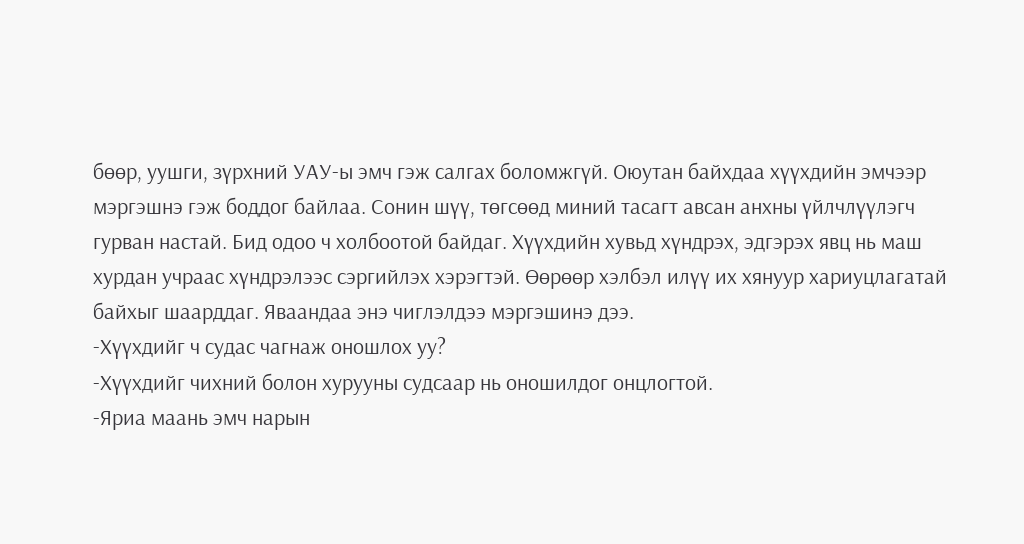бөөр, уушги, зүрхний УАУ-ы эмч гэж салгах боломжгүй. Оюутан байхдаа хүүхдийн эмчээр мэргэшнэ гэж боддог байлаа. Сонин шүү, төгсөөд миний тасагт авсан анхны үйлчлүүлэгч гурван настай. Бид одоо ч холбоотой байдаг. Хүүхдийн хувьд хүндрэх, эдгэрэх явц нь маш хурдан учраас хүндрэлээс сэргийлэх хэрэгтэй. Өөрөөр хэлбэл илүү их хянуур хариуцлагатай байхыг шаарддаг. Яваандаа энэ чиглэлдээ мэргэшинэ дээ.
-Хүүхдийг ч судас чагнаж оношлох уу?
-Хүүхдийг чихний болон хурууны судсаар нь оношилдог онцлогтой.
-Яриа маань эмч нарын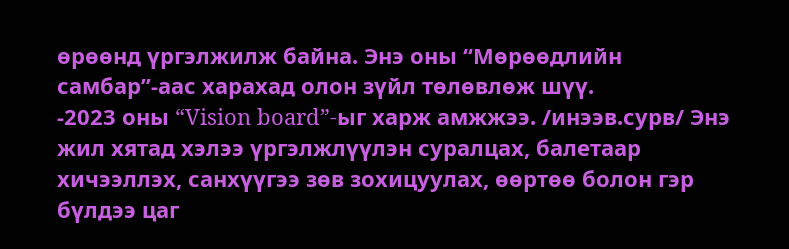өрөөнд үргэлжилж байна. Энэ оны “Мөрөөдлийн самбар”-аас харахад олон зүйл төлөвлөж шүү.
-2023 оны “Vision board”-ыг харж амжжээ. /инээв.сурв/ Энэ жил хятад хэлээ үргэлжлүүлэн суралцах, балетаар хичээллэх, санхүүгээ зөв зохицуулах, өөртөө болон гэр бүлдээ цаг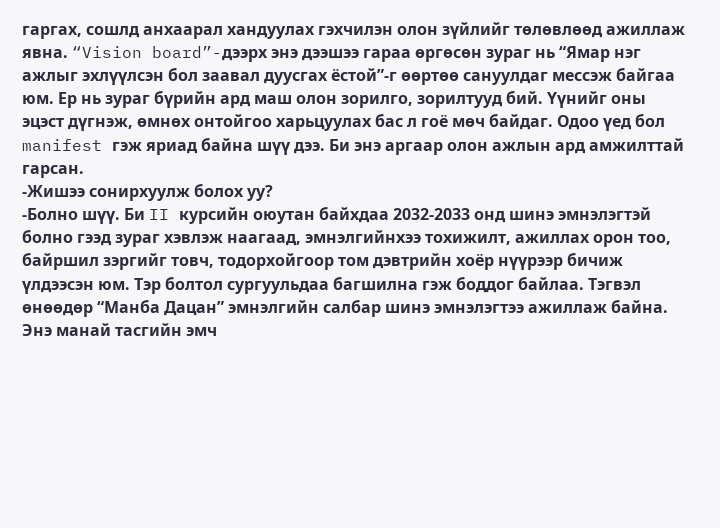гаргах, сошлд анхаарал хандуулах гэхчилэн олон зүйлийг төлөвлөөд ажиллаж явна. “Vision board”-дээрх энэ дээшээ гараа өргөсөн зураг нь “Ямар нэг ажлыг эхлүүлсэн бол заавал дуусгах ёстой”-г өөртөө сануулдаг мессэж байгаа юм. Ер нь зураг бүрийн ард маш олон зорилго, зорилтууд бий. Үүнийг оны эцэст дүгнэж, өмнөх онтойгоо харьцуулах бас л гоё мөч байдаг. Одоо үед бол manifest гэж яриад байна шүү дээ. Би энэ аргаар олон ажлын ард амжилттай гарсан.
-Жишээ сонирхуулж болох уу?
-Болно шүү. Би II курсийн оюутан байхдаа 2032-2033 онд шинэ эмнэлэгтэй болно гээд зураг хэвлэж наагаад, эмнэлгийнхээ тохижилт, ажиллах орон тоо, байршил зэргийг товч, тодорхойгоор том дэвтрийн хоёр нүүрээр бичиж үлдээсэн юм. Тэр болтол сургуульдаа багшилна гэж боддог байлаа. Тэгвэл өнөөдөр “Манба Дацан” эмнэлгийн салбар шинэ эмнэлэгтээ ажиллаж байна. Энэ манай тасгийн эмч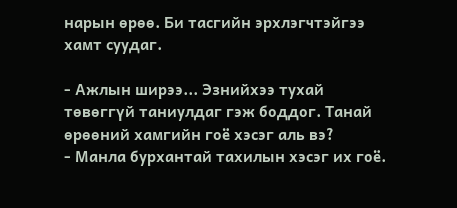нарын өрөө. Би тасгийн эрхлэгчтэйгээ хамт суудаг.

- Ажлын ширээ... Эзнийхээ тухай төвөггүй таниулдаг гэж боддог. Танай өрөөний хамгийн гоё хэсэг аль вэ?
- Манла бурхантай тахилын хэсэг их гоё.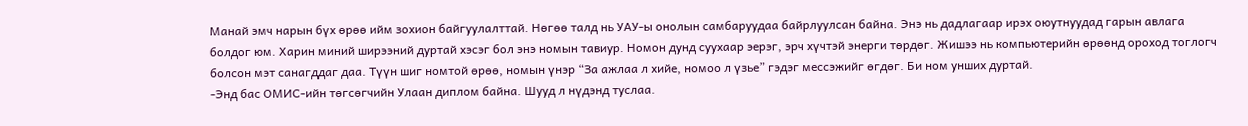Манай эмч нарын бүх өрөө ийм зохион байгуулалттай. Нөгөө талд нь УАУ-ы онолын самбаруудаа байрлуулсан байна. Энэ нь дадлагаар ирэх оюутнуудад гарын авлага болдог юм. Харин миний ширээний дуртай хэсэг бол энэ номын тавиур. Номон дунд суухаар эерэг, эрч хүчтэй энерги төрдөг. Жишээ нь компьютерийн өрөөнд ороход тоглогч болсон мэт санагддаг даа. Түүн шиг номтой өрөө, номын үнэр “За ажлаа л хийе, номоо л үзье” гэдэг мессэжийг өгдөг. Би ном унших дуртай.
-Энд бас ОМИС-ийн төгсөгчийн Улаан диплом байна. Шууд л нүдэнд туслаа.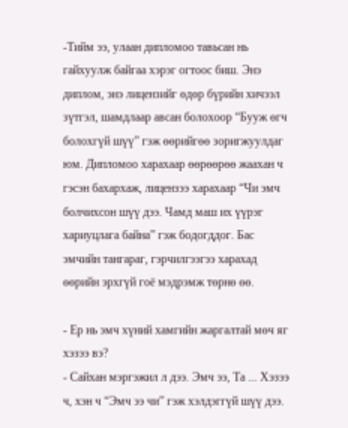-Тийм ээ, улаан дипломоо тавьсан нь гайхуулж байгаа хэрэг огтоос биш. Энэ диплом, энэ лицензийг өдөр бүрийн хичээл зүтгэл, шамдлаар авсан болохоор “Бууж өгч болохгүй шүү” гэж өөрийгөө зоригжуулдаг юм. Дипломоо харахаар өөрөөрөө жаахан ч гэсэн бахархаж, лицензээ харахаар “Чи эмч болчихсон шүү дээ. Чамд маш их үүрэг хариуцлага байна” гэж бодогддог. Бас эмчийн тангараг, гэрчилгээгээ харахад өөрийн эрхгүй гоё мэдрэмж төрнө өө.

- Ер нь эмч хүний хамгийн жаргалтай мөч яг хэзээ вэ?
- Сайхан мэргэжил л дээ. Эмч ээ, Та ... Хэзээ ч, хэн ч “Эмч ээ чи” гэж хэлдэггүй шүү дээ.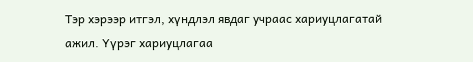Тэр хэрээр итгэл, хүндлэл явдаг учраас хариуцлагатай ажил. Үүрэг хариуцлагаа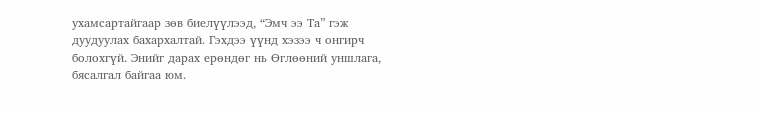ухамсартайгаар зөв биелүүлээд, “Эмч ээ Та” гэж дуудуулах бахархалтай. Гэхдээ үүнд хэзээ ч онгирч болохгүй. Энийг дарах ерөндөг нь Өглөөний уншлага, бясалгал байгаа юм.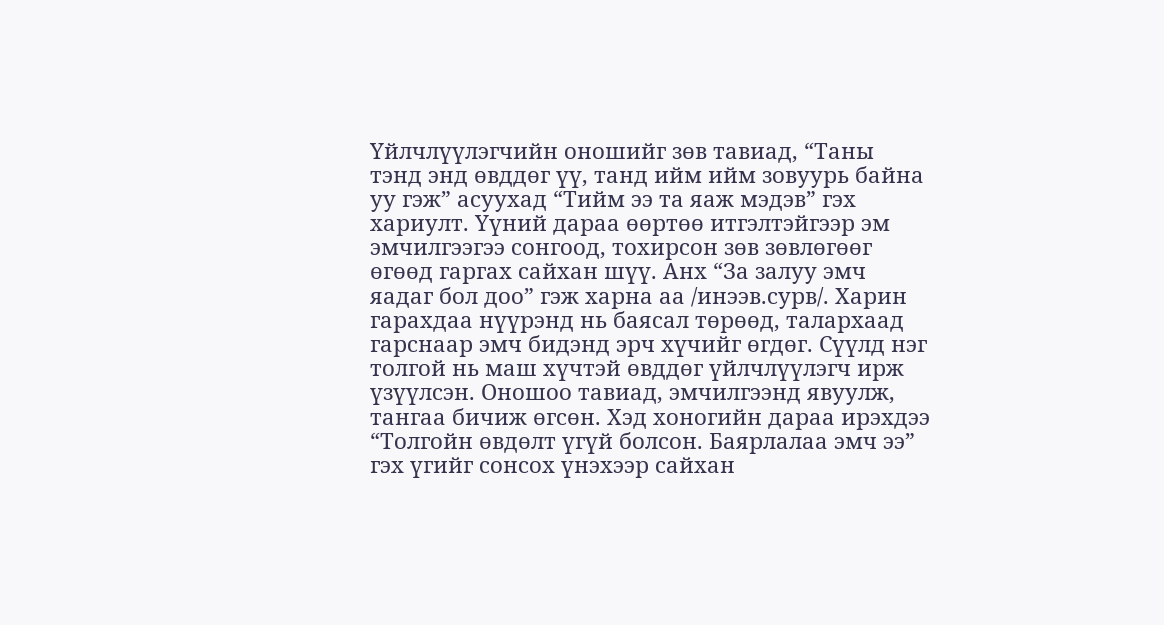Үйлчлүүлэгчийн оношийг зөв тавиад, “Таны тэнд энд өвддөг үү, танд ийм ийм зовуурь байна уу гэж” асуухад “Тийм ээ та яаж мэдэв” гэх хариулт. Үүний дараа өөртөө итгэлтэйгээр эм эмчилгээгээ сонгоод, тохирсон зөв зөвлөгөөг өгөөд гаргах сайхан шүү. Анх “За залуу эмч яадаг бол доо” гэж харна аа /инээв.сурв/. Харин гарахдаа нүүрэнд нь баясал төрөөд, талархаад гарснаар эмч бидэнд эрч хүчийг өгдөг. Сүүлд нэг толгой нь маш хүчтэй өвддөг үйлчлүүлэгч ирж үзүүлсэн. Оношоо тавиад, эмчилгээнд явуулж, тангаа бичиж өгсөн. Хэд хоногийн дараа ирэхдээ “Толгойн өвдөлт үгүй болсон. Баярлалаа эмч ээ” гэх үгийг сонсох үнэхээр сайхан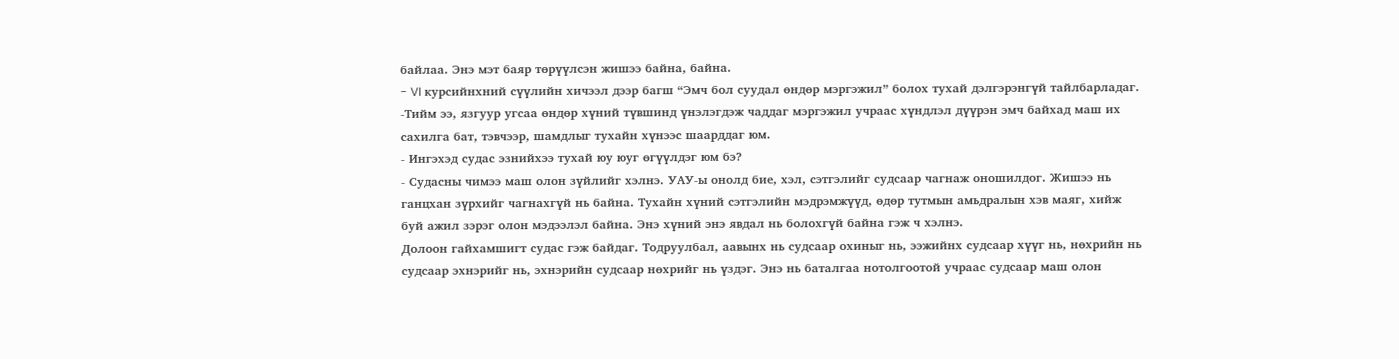байлаа. Энэ мэт баяр төрүүлсэн жишээ байна, байна.
- VI курсийнхний сүүлийн хичээл дээр багш “Эмч бол суудал өндөр мэргэжил” болох тухай дэлгэрэнгүй тайлбарладаг.
-Тийм ээ, язгуур угсаа өндөр хүний түвшинд үнэлэгдэж чаддаг мэргэжил учраас хүндлэл дүүрэн эмч байхад маш их сахилга бат, тэвчээр, шамдлыг тухайн хүнээс шаарддаг юм.
- Ингэхэд судас эзнийхээ тухай юу юуг өгүүлдэг юм бэ?
- Судасны чимээ маш олон зүйлийг хэлнэ. УАУ-ы онолд бие, хэл, сэтгэлийг судсаар чагнаж оношилдог. Жишээ нь ганцхан зүрхийг чагнахгүй нь байна. Тухайн хүний сэтгэлийн мэдрэмжүүд, өдөр тутмын амьдралын хэв маяг, хийж буй ажил зэрэг олон мэдээлэл байна. Энэ хүний энэ явдал нь болохгүй байна гэж ч хэлнэ.
Долоон гайхамшигт судас гэж байдаг. Тодруулбал, аавынх нь судсаар охиныг нь, ээжийнх судсаар хүүг нь, нөхрийн нь судсаар эхнэрийг нь, эхнэрийн судсаар нөхрийг нь үздэг. Энэ нь баталгаа нотолгоотой учраас судсаар маш олон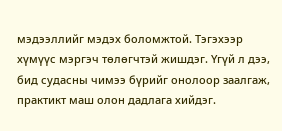мэдээллийг мэдэх боломжтой. Тэгэхээр хүмүүс мэргэч төлөгчтэй жишдэг. Үгүй л дээ, бид судасны чимээ бүрийг онолоор заалгаж, практикт маш олон дадлага хийдэг.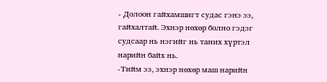- Долоон гайхамшигт судас гэнэ ээ, гайхалтай. Эхнэр нөхөр болно гэдэг судсаар нь нэгийг нь таних хүртэл нарийн байх нь.
-Тийм ээ, эхнэр нөхөр маш нарийн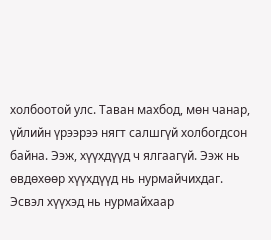холбоотой улс. Таван махбод, мөн чанар, үйлийн үрээрээ нягт салшгүй холбогдсон байна. Ээж, хүүхдүүд ч ялгаагүй. Ээж нь өвдөхөөр хүүхдүүд нь нурмайчихдаг. Эсвэл хүүхэд нь нурмайхаар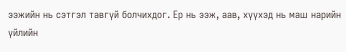ээжийн нь сэтгэл тавгүй болчихдог. Ер нь ээж, аав, хүүхэд нь маш нарийн үйлийн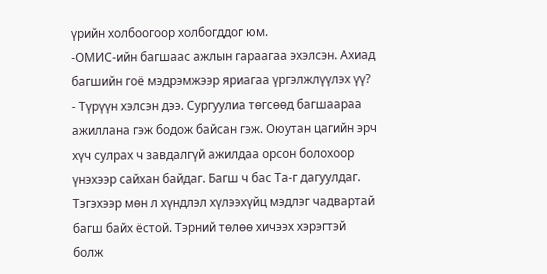үрийн холбоогоор холбогддог юм.
-ОМИС-ийн багшаас ажлын гараагаа эхэлсэн. Ахиад багшийн гоё мэдрэмжээр яриагаа үргэлжлүүлэх үү?
- Түрүүн хэлсэн дээ. Сургуулиа төгсөөд багшаараа ажиллана гэж бодож байсан гэж. Оюутан цагийн эрч хүч сулрах ч завдалгүй ажилдаа орсон болохоор үнэхээр сайхан байдаг. Багш ч бас Та-г дагуулдаг. Тэгэхээр мөн л хүндлэл хүлээхүйц мэдлэг чадвартай багш байх ёстой. Тэрний төлөө хичээх хэрэгтэй болж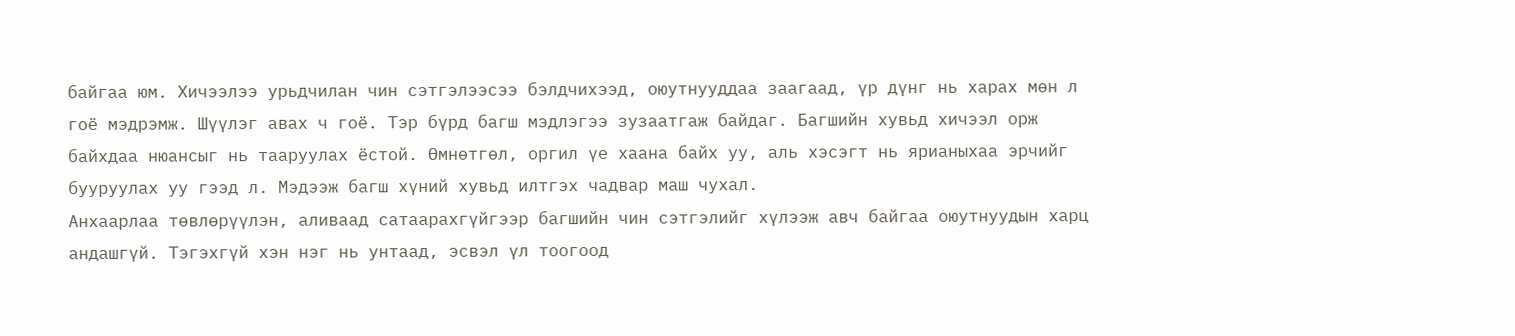байгаа юм. Хичээлээ урьдчилан чин сэтгэлээсээ бэлдчихээд, оюутнууддаа заагаад, үр дүнг нь харах мөн л гоё мэдрэмж. Шүүлэг авах ч гоё. Тэр бүрд багш мэдлэгээ зузаатгаж байдаг. Багшийн хувьд хичээл орж байхдаа нюансыг нь тааруулах ёстой. Өмнөтгөл, оргил үе хаана байх уу, аль хэсэгт нь ярианыхаа эрчийг бууруулах уу гээд л. Мэдээж багш хүний хувьд илтгэх чадвар маш чухал.
Анхаарлаа төвлөрүүлэн, аливаад сатаарахгүйгээр багшийн чин сэтгэлийг хүлээж авч байгаа оюутнуудын харц андашгүй. Тэгэхгүй хэн нэг нь унтаад, эсвэл үл тоогоод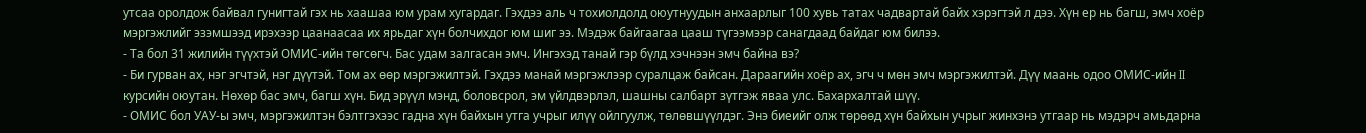утсаа оролдож байвал гунигтай гэх нь хаашаа юм урам хугардаг. Гэхдээ аль ч тохиолдолд оюутнуудын анхаарлыг 100 хувь татах чадвартай байх хэрэгтэй л дээ. Хүн ер нь багш, эмч хоёр мэргэжлийг эзэмшээд ирэхээр цаанаасаа их ярьдаг хүн болчихдог юм шиг ээ. Мэдэж байгаагаа цааш түгээмээр санагдаад байдаг юм билээ.
- Та бол 31 жилийн түүхтэй ОМИС-ийн төгсөгч. Бас удам залгасан эмч. Ингэхэд танай гэр бүлд хэчнээн эмч байна вэ?
- Би гурван ах, нэг эгчтэй, нэг дүүтэй. Том ах өөр мэргэжилтэй. Гэхдээ манай мэргэжлээр суралцаж байсан. Дараагийн хоёр ах, эгч ч мөн эмч мэргэжилтэй. Дүү маань одоо ОМИС-ийн II курсийн оюутан. Нөхөр бас эмч, багш хүн. Бид эрүүл мэнд, боловсрол, эм үйлдвэрлэл, шашны салбарт зүтгэж яваа улс. Бахархалтай шүү.
- ОМИС бол УАУ-ы эмч, мэргэжилтэн бэлтгэхээс гадна хүн байхын утга учрыг илүү ойлгуулж, төлөвшүүлдэг. Энэ биеийг олж төрөөд хүн байхын учрыг жинхэнэ утгаар нь мэдэрч амьдарна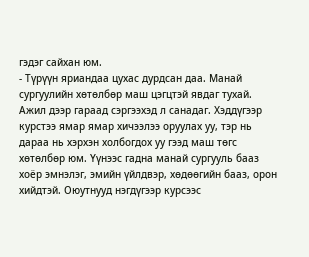гэдэг сайхан юм.
- Түрүүн яриандаа цухас дурдсан даа. Манай сургуулийн хөтөлбөр маш цэгцтэй явдаг тухай. Ажил дээр гараад сэргээхэд л санадаг. Хэддүгээр курстээ ямар ямар хичээлээ оруулах уу, тэр нь дараа нь хэрхэн холбогдох уу гээд маш төгс хөтөлбөр юм. Үүнээс гадна манай сургууль бааз хоёр эмнэлэг, эмийн үйлдвэр, хөдөөгийн бааз, орон хийдтэй. Оюутнууд нэгдүгээр курсээс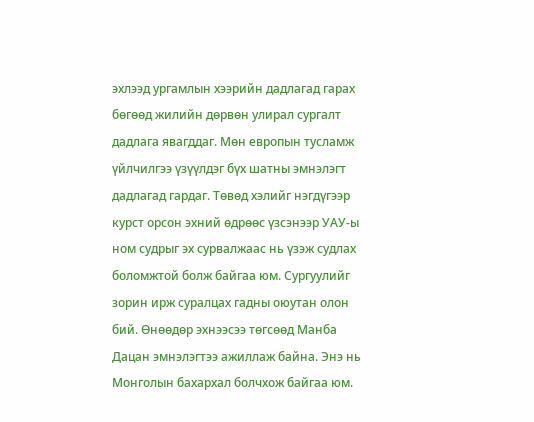эхлээд ургамлын хээрийн дадлагад гарах бөгөөд жилийн дөрвөн улирал сургалт дадлага явагддаг. Мөн европын тусламж үйлчилгээ үзүүлдэг бүх шатны эмнэлэгт дадлагад гардаг. Төвөд хэлийг нэгдүгээр курст орсон эхний өдрөөс үзсэнээр УАУ-ы ном судрыг эх сурвалжаас нь үзэж судлах боломжтой болж байгаа юм. Сургуулийг зорин ирж суралцах гадны оюутан олон бий. Өнөөдөр эхнээсээ төгсөөд Манба Дацан эмнэлэгтээ ажиллаж байна. Энэ нь Монголын бахархал болчхож байгаа юм.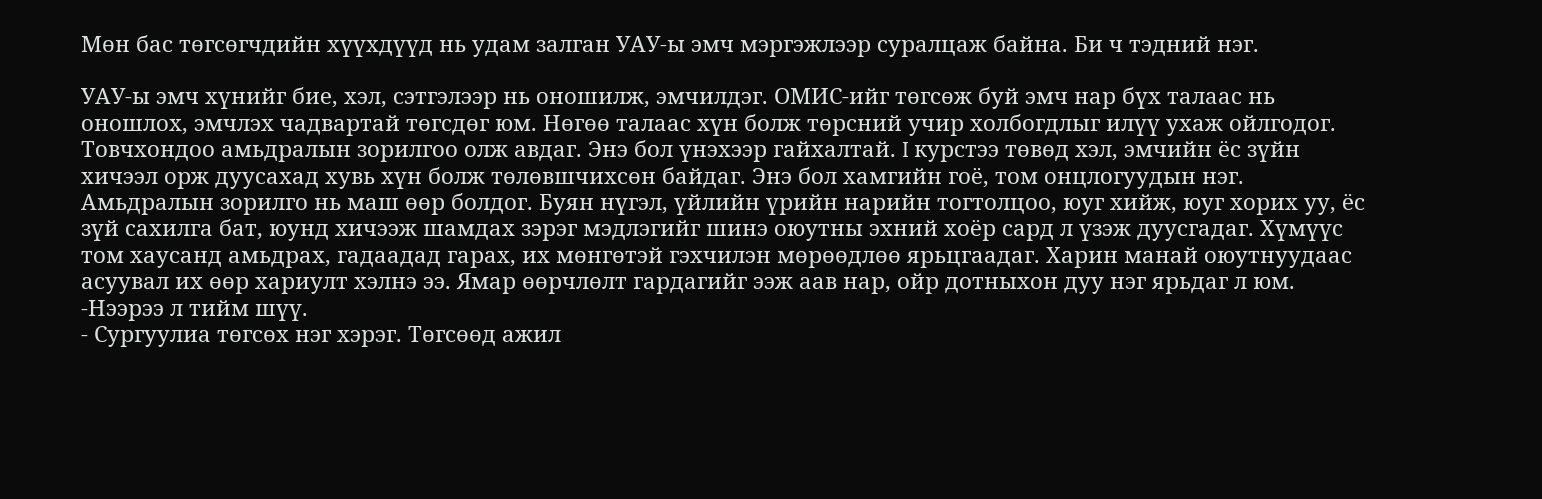Мөн бас төгсөгчдийн хүүхдүүд нь удам залган УАУ-ы эмч мэргэжлээр суралцаж байна. Би ч тэдний нэг.

УАУ-ы эмч хүнийг бие, хэл, сэтгэлээр нь оношилж, эмчилдэг. ОМИС-ийг төгсөж буй эмч нар бүх талаас нь оношлох, эмчлэх чадвартай төгсдөг юм. Нөгөө талаас хүн болж төрсний учир холбогдлыг илүү ухаж ойлгодог. Товчхондоо амьдралын зорилгоо олж авдаг. Энэ бол үнэхээр гайхалтай. I курстээ төвөд хэл, эмчийн ёс зүйн хичээл орж дуусахад хувь хүн болж төлөвшчихсөн байдаг. Энэ бол хамгийн гоё, том онцлогуудын нэг. Амьдралын зорилго нь маш өөр болдог. Буян нүгэл, үйлийн үрийн нарийн тогтолцоо, юуг хийж, юуг хорих уу, ёс зүй сахилга бат, юунд хичээж шамдах зэрэг мэдлэгийг шинэ оюутны эхний хоёр сард л үзэж дуусгадаг. Хүмүүс том хаусанд амьдрах, гадаадад гарах, их мөнгөтэй гэхчилэн мөрөөдлөө ярьцгаадаг. Харин манай оюутнуудаас асуувал их өөр хариулт хэлнэ ээ. Ямар өөрчлөлт гардагийг ээж аав нар, ойр дотныхон дуу нэг ярьдаг л юм.
-Нээрээ л тийм шүү.
- Сургуулиа төгсөх нэг хэрэг. Төгсөөд ажил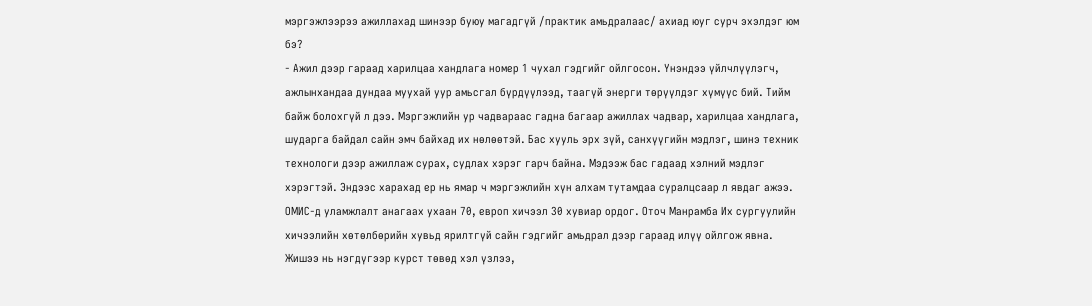мэргэжлээрээ ажиллахад шинээр буюу магадгүй /практик амьдралаас/ ахиад юуг сурч эхэлдэг юм бэ?
- Ажил дээр гараад харилцаа хандлага номер 1 чухал гэдгийг ойлгосон. Үнэндээ үйлчлүүлэгч, ажлынхандаа дундаа муухай уур амьсгал бүрдүүлээд, таагүй энерги төрүүлдэг хүмүүс бий. Тийм байж болохгүй л дээ. Мэргэжлийн ур чадвараас гадна багаар ажиллах чадвар, харилцаа хандлага, шударга байдал сайн эмч байхад их нөлөөтэй. Бас хууль эрх зүй, санхүүгийн мэдлэг, шинэ техник технологи дээр ажиллаж сурах, судлах хэрэг гарч байна. Мэдээж бас гадаад хэлний мэдлэг хэрэгтэй. Эндээс харахад ер нь ямар ч мэргэжлийн хүн алхам тутамдаа суралцсаар л явдаг ажээ.
ОМИС-д уламжлалт анагаах ухаан 70, европ хичээл 30 хувиар ордог. Оточ Манрамба Их сургуулийн хичээлийн хөтөлбөрийн хувьд ярилтгүй сайн гэдгийг амьдрал дээр гараад илүү ойлгож явна. Жишээ нь нэгдүгээр курст төвөд хэл үзлээ,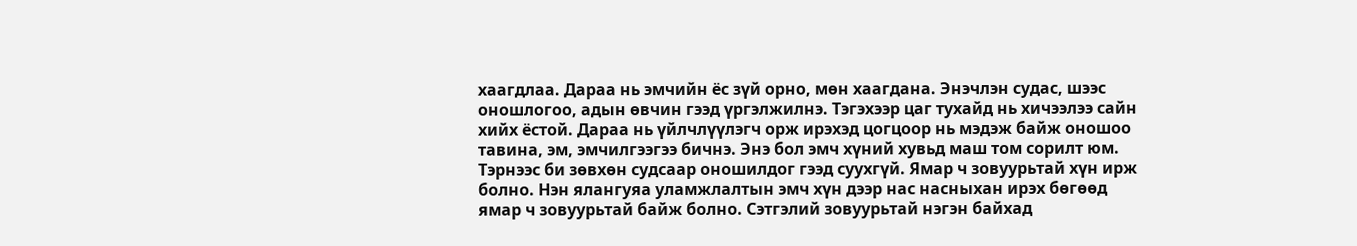хаагдлаа. Дараа нь эмчийн ёс зүй орно, мөн хаагдана. Энэчлэн судас, шээс оношлогоо, адын өвчин гээд үргэлжилнэ. Тэгэхээр цаг тухайд нь хичээлээ сайн хийх ёстой. Дараа нь үйлчлүүлэгч орж ирэхэд цогцоор нь мэдэж байж оношоо тавина, эм, эмчилгээгээ бичнэ. Энэ бол эмч хүний хувьд маш том сорилт юм. Тэрнээс би зөвхөн судсаар оношилдог гээд суухгүй. Ямар ч зовуурьтай хүн ирж болно. Нэн ялангуяа уламжлалтын эмч хүн дээр нас насныхан ирэх бөгөөд ямар ч зовуурьтай байж болно. Сэтгэлий зовуурьтай нэгэн байхад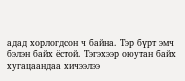адад хорлогдсон ч байна. Тэр бүрт эмч бэлэн байх ёстой. Тэгэхээр оюутан байх хугацаандаа хичээлээ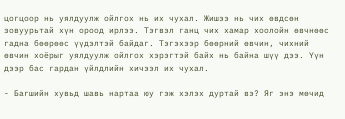цогцоор нь уялдуулж ойлгох нь их чухал. Жишээ нь чих өвдсөн зовуурьтай хүн ороод ирлээ. Тэгвэл ганц чих хамар хоолойн өвчнөөс гадна бөөрөөс үүдэлтэй байдаг. Тэгэхээр бөөрний өвчин, чихний өвчин хоёрыг уялдуулж ойлгох хэрэгтэй байх нь байна шүү дээ. Үүн дээр бас гардан үйлдлийн хичээл их чухал.

- Багшийн хувьд шавь нартаа юу гэж хэлэх дуртай вэ? Яг энэ мөчид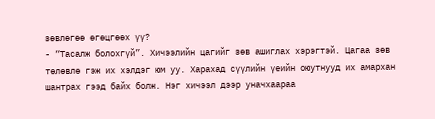зөвлөгөө өгөцгөөх үү?
- “Тасалж болохгүй”. Хичээлийн цагийг зөв ашиглах хэрэгтэй. Цагаа зөв төлөвлө гэж их хэлдэг юм уу. Харахад сүүлийн үеийн оюутнууд их амархан шантрах гээд байх болж. Нэг хичээл дээр уначхаараа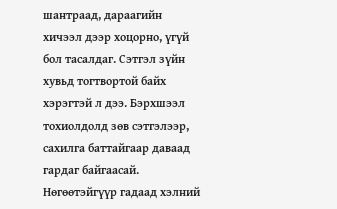шантраад, дараагийн хичээл дээр хоцорно, үгүй бол тасалдаг. Сэтгэл зүйн хувьд тогтвортой байх хэрэгтэй л дээ. Бэрхшээл тохиолдолд зөв сэтгэлээр, сахилга баттайгаар даваад гардаг байгаасай.
Нөгөөтэйгүүр гадаад хэлний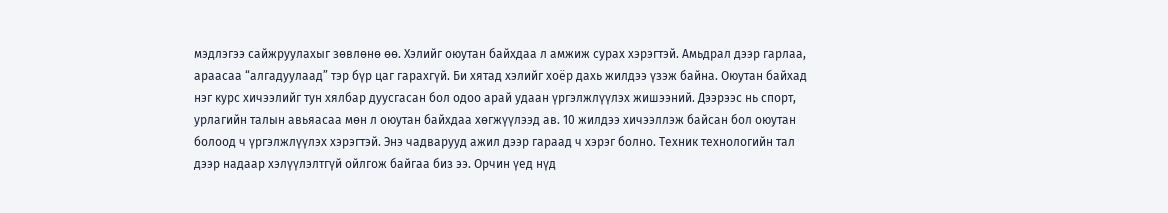мэдлэгээ сайжруулахыг зөвлөнө өө. Хэлийг оюутан байхдаа л амжиж сурах хэрэгтэй. Амьдрал дээр гарлаа, араасаа “алгадуулаад” тэр бүр цаг гарахгүй. Би хятад хэлийг хоёр дахь жилдээ үзэж байна. Оюутан байхад нэг курс хичээлийг тун хялбар дуусгасан бол одоо арай удаан үргэлжлүүлэх жишээний. Дээрээс нь спорт, урлагийн талын авьяасаа мөн л оюутан байхдаа хөгжүүлээд ав. 10 жилдээ хичээллэж байсан бол оюутан болоод ч үргэлжлүүлэх хэрэгтэй. Энэ чадварууд ажил дээр гараад ч хэрэг болно. Техник технологийн тал дээр надаар хэлүүлэлтгүй ойлгож байгаа биз ээ. Орчин үед нүд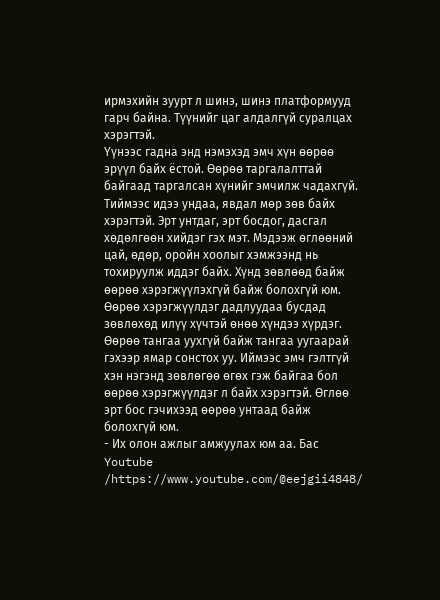ирмэхийн зуурт л шинэ, шинэ платформууд гарч байна. Түүнийг цаг алдалгүй суралцах хэрэгтэй.
Үүнээс гадна энд нэмэхэд эмч хүн өөрөө эрүүл байх ёстой. Өөрөө таргалалттай байгаад таргалсан хүнийг эмчилж чадахгүй. Тиймээс идээ ундаа, явдал мөр зөв байх хэрэгтэй. Эрт унтдаг, эрт босдог, дасгал хөдөлгөөн хийдэг гэх мэт. Мэдээж өглөөний цай, өдөр, оройн хоолыг хэмжээнд нь тохируулж иддэг байх. Хүнд зөвлөөд байж өөрөө хэрэгжүүлэхгүй байж болохгүй юм. Өөрөө хэрэгжүүлдэг дадлуудаа бусдад зөвлөхөд илүү хүчтэй өнөө хүндээ хүрдэг. Өөрөө тангаа уухгүй байж тангаа уугаарай гэхээр ямар сонстох уу. Иймээс эмч гэлтгүй хэн нэгэнд зөвлөгөө өгөх гэж байгаа бол өөрөө хэрэгжүүлдэг л байх хэрэгтэй. Өглөө эрт бос гэчихээд өөрөө унтаад байж болохгүй юм.
- Их олон ажлыг амжуулах юм аа. Бас Youtube /https://www.youtube.com/@eejgii4848/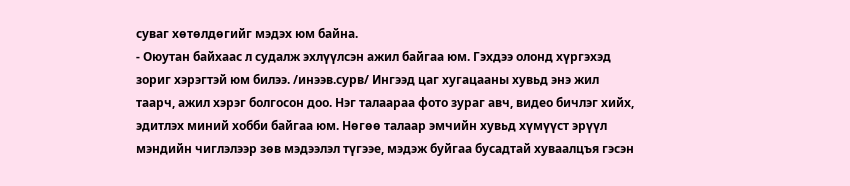суваг хөтөлдөгийг мэдэх юм байна.
- Оюутан байхаас л судалж эхлүүлсэн ажил байгаа юм. Гэхдээ олонд хүргэхэд зориг хэрэгтэй юм билээ. /инээв.сурв/ Ингээд цаг хугацааны хувьд энэ жил таарч, ажил хэрэг болгосон доо. Нэг талаараа фото зураг авч, видео бичлэг хийх, эдитлэх миний хобби байгаа юм. Нөгөө талаар эмчийн хувьд хүмүүст эрүүл мэндийн чиглэлээр зөв мэдээлэл түгээе, мэдэж буйгаа бусадтай хуваалцъя гэсэн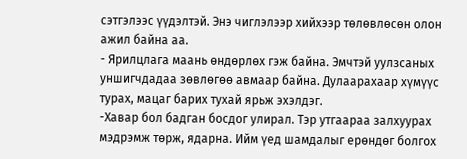сэтгэлээс үүдэлтэй. Энэ чиглэлээр хийхээр төлөвлөсөн олон ажил байна аа.
- Ярилцлага маань өндөрлөх гэж байна. Эмчтэй уулзсаных уншигчдадаа зөвлөгөө авмаар байна. Дулаарахаар хүмүүс турах, мацаг барих тухай ярьж эхэлдэг.
-Хавар бол бадган босдог улирал. Тэр утгаараа залхуурах мэдрэмж төрж, ядарна. Ийм үед шамдалыг ерөндөг болгох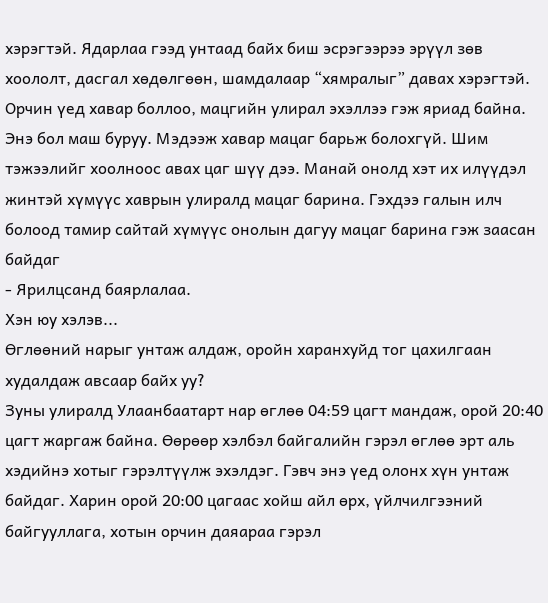хэрэгтэй. Ядарлаа гээд унтаад байх биш эсрэгээрээ эрүүл зөв хоололт, дасгал хөдөлгөөн, шамдалаар “хямралыг” давах хэрэгтэй. Орчин үед хавар боллоо, мацгийн улирал эхэллээ гэж яриад байна. Энэ бол маш буруу. Мэдээж хавар мацаг барьж болохгүй. Шим тэжээлийг хоолноос авах цаг шүү дээ. Манай онолд хэт их илүүдэл жинтэй хүмүүс хаврын улиралд мацаг барина. Гэхдээ галын илч болоод тамир сайтай хүмүүс онолын дагуу мацаг барина гэж заасан байдаг
- Ярилцсанд баярлалаа.
Хэн юу хэлэв...
Өглөөний нарыг унтаж алдаж, оройн харанхуйд тог цахилгаан худалдаж авсаар байх уу?
Зуны улиралд Улаанбаатарт нар өглөө 04:59 цагт мандаж, орой 20:40 цагт жаргаж байна. Өөрөөр хэлбэл байгалийн гэрэл өглөө эрт аль хэдийнэ хотыг гэрэлтүүлж эхэлдэг. Гэвч энэ үед олонх хүн унтаж байдаг. Харин орой 20:00 цагаас хойш айл өрх, үйлчилгээний байгууллага, хотын орчин даяараа гэрэл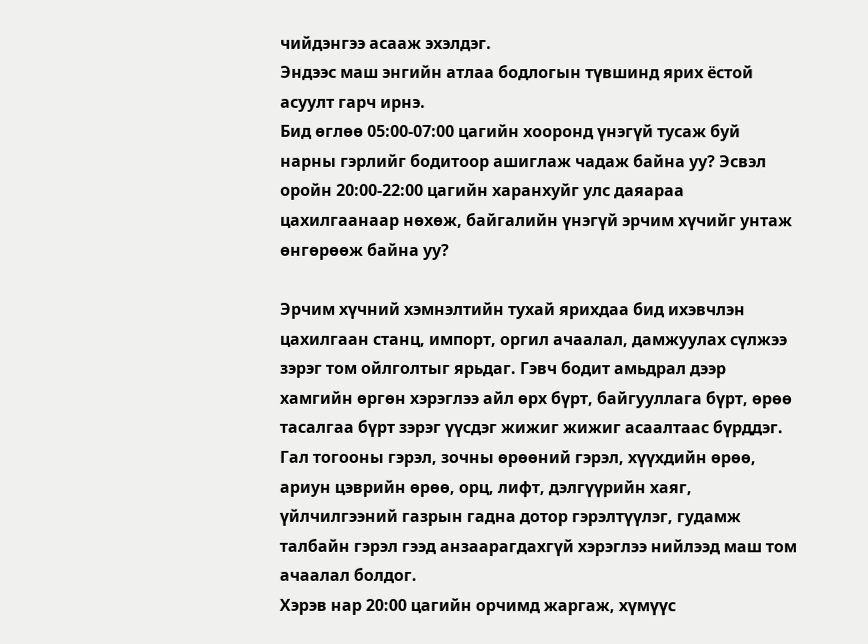чийдэнгээ асааж эхэлдэг.
Эндээс маш энгийн атлаа бодлогын түвшинд ярих ёстой асуулт гарч ирнэ.
Бид өглөө 05:00-07:00 цагийн хооронд үнэгүй тусаж буй нарны гэрлийг бодитоор ашиглаж чадаж байна уу? Эсвэл оройн 20:00-22:00 цагийн харанхуйг улс даяараа цахилгаанаар нөхөж, байгалийн үнэгүй эрчим хүчийг унтаж өнгөрөөж байна уу?

Эрчим хүчний хэмнэлтийн тухай ярихдаа бид ихэвчлэн цахилгаан станц, импорт, оргил ачаалал, дамжуулах сүлжээ зэрэг том ойлголтыг ярьдаг. Гэвч бодит амьдрал дээр хамгийн өргөн хэрэглээ айл өрх бүрт, байгууллага бүрт, өрөө тасалгаа бүрт зэрэг үүсдэг жижиг жижиг асаалтаас бүрддэг.
Гал тогооны гэрэл, зочны өрөөний гэрэл, хүүхдийн өрөө, ариун цэврийн өрөө, орц, лифт, дэлгүүрийн хаяг, үйлчилгээний газрын гадна дотор гэрэлтүүлэг, гудамж талбайн гэрэл гээд анзаарагдахгүй хэрэглээ нийлээд маш том ачаалал болдог.
Хэрэв нар 20:00 цагийн орчимд жаргаж, хүмүүс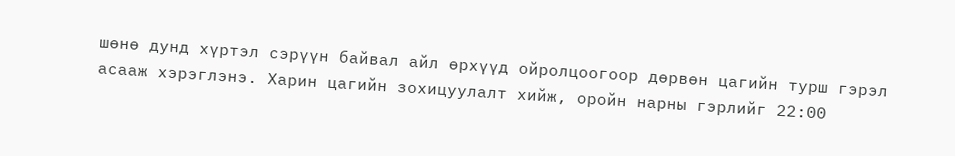шөнө дунд хүртэл сэрүүн байвал айл өрхүүд ойролцоогоор дөрвөн цагийн турш гэрэл асааж хэрэглэнэ. Харин цагийн зохицуулалт хийж, оройн нарны гэрлийг 22:00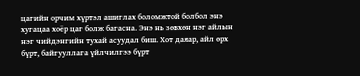цагийн орчим хүртэл ашиглах боломжтой болбол энэ хугацаа хоёр цаг болж багасна. Энэ нь зөвхөн нэг айлын нэг чийдэнгийн тухай асуудал биш. Хот даяар, айл өрх бүрт, байгууллага үйлчилгээ бүрт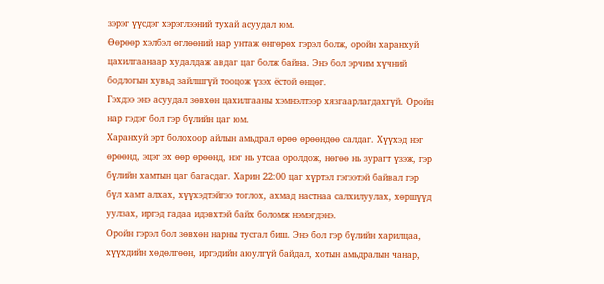зэрэг үүсдэг хэрэглээний тухай асуудал юм.
Өөрөөр хэлбэл өглөөний нар унтаж өнгөрөх гэрэл болж, оройн харанхуй цахилгаанаар худалдаж авдаг цаг болж байна. Энэ бол эрчим хүчний бодлогын хувьд зайлшгүй тооцож үзэх ёстой өнцөг.
Гэхдээ энэ асуудал зөвхөн цахилгааны хэмнэлтээр хязгаарлагдахгүй. Оройн нар гэдэг бол гэр бүлийн цаг юм.
Харанхуй эрт болохоор айлын амьдрал өрөө өрөөндөө салдаг. Хүүхэд нэг өрөөнд, эцэг эх өөр өрөөнд, нэг нь утсаа оролдож, нөгөө нь зурагт үзэж, гэр бүлийн хамтын цаг багасдаг. Харин 22:00 цаг хүртэл гэгээтэй байвал гэр бүл хамт алхах, хүүхэдтэйгээ тоглох, ахмад настнаа салхилуулах, хөршүүд уулзах, иргэд гадаа идэвхтэй байх боломж нэмэгдэнэ.
Оройн гэрэл бол зөвхөн нарны тусгал биш. Энэ бол гэр бүлийн харилцаа, хүүхдийн хөдөлгөөн, иргэдийн аюулгүй байдал, хотын амьдралын чанар,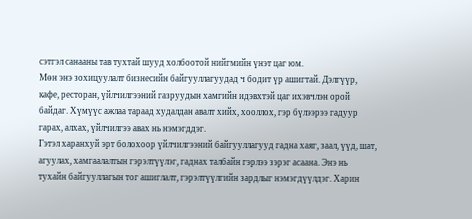сэтгэл санааны тав тухтай шууд холбоотой нийгмийн үнэт цаг юм.
Мөн энэ зохицуулалт бизнесийн байгууллагуудад ч бодит үр ашигтай. Дэлгүүр, кафе, ресторан, үйлчилгээний газруудын хамгийн идэвхтэй цаг ихэвчлэн орой байдаг. Хүмүүс ажлаа тараад худалдан авалт хийх, хооллох, гэр бүлээрээ гадуур гарах, алхах, үйлчилгээ авах нь нэмэгддэг.
Гэтэл харанхуй эрт болохоор үйлчилгээний байгууллагууд гадна хаяг, заал, үүд, шат, агуулах, хамгаалалтын гэрэлтүүлэг, гаднах талбайн гэрлээ зэрэг асаана. Энэ нь тухайн байгууллагын тог ашиглалт, гэрэлтүүлгийн зардлыг нэмэгдүүлдэг. Харин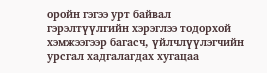оройн гэгээ урт байвал гэрэлтүүлгийн хэрэглээ тодорхой хэмжээгээр багасч, үйлчлүүлэгчийн урсгал хадгалагдах хугацаа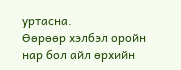уртасна.
Өөрөөр хэлбэл оройн нар бол айл өрхийн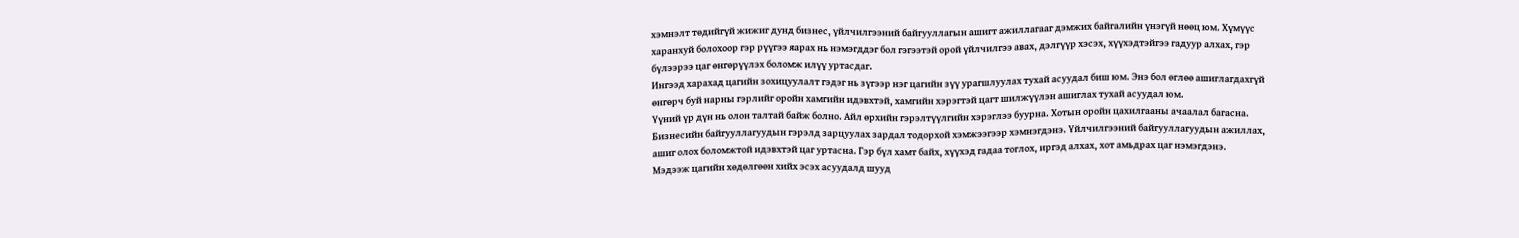хэмнэлт төдийгүй жижиг дунд бизнес, үйлчилгээний байгууллагын ашигт ажиллагааг дэмжих байгалийн үнэгүй нөөц юм. Хүмүүс харанхуй болохоор гэр рүүгээ яарах нь нэмэгддэг бол гэгээтэй орой үйлчилгээ авах, дэлгүүр хэсэх, хүүхэдтэйгээ гадуур алхах, гэр бүлээрээ цаг өнгөрүүлэх боломж илүү уртасдаг.
Ингээд харахад цагийн зохицуулалт гэдэг нь зүгээр нэг цагийн зүү урагшлуулах тухай асуудал биш юм. Энэ бол өглөө ашиглагдахгүй өнгөрч буй нарны гэрлийг оройн хамгийн идэвхтэй, хамгийн хэрэгтэй цагт шилжүүлэн ашиглах тухай асуудал юм.
Үүний үр дүн нь олон талтай байж болно. Айл өрхийн гэрэлтүүлгийн хэрэглээ буурна. Хотын оройн цахилгааны ачаалал багасна. Бизнесийн байгууллагуудын гэрэлд зарцуулах зардал тодорхой хэмжээгээр хэмнэгдэнэ. Үйлчилгээний байгууллагуудын ажиллах, ашиг олох боломжтой идэвхтэй цаг уртасна. Гэр бүл хамт байх, хүүхэд гадаа тоглох, иргэд алхах, хот амьдрах цаг нэмэгдэнэ.
Мэдээж цагийн хөдөлгөөн хийх эсэх асуудалд шууд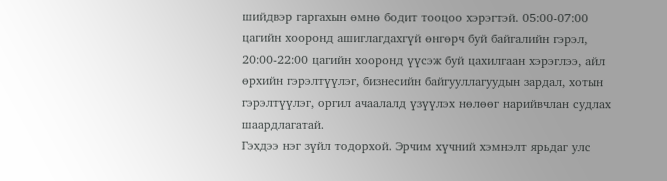шийдвэр гаргахын өмнө бодит тооцоо хэрэгтэй. 05:00-07:00 цагийн хооронд ашиглагдахгүй өнгөрч буй байгалийн гэрэл, 20:00-22:00 цагийн хооронд үүсэж буй цахилгаан хэрэглээ, айл өрхийн гэрэлтүүлэг, бизнесийн байгууллагуудын зардал, хотын гэрэлтүүлэг, оргил ачаалалд үзүүлэх нөлөөг нарийвчлан судлах шаардлагатай.
Гэхдээ нэг зүйл тодорхой. Эрчим хүчний хэмнэлт ярьдаг улс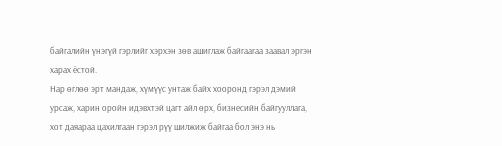байгалийн үнэгүй гэрлийг хэрхэн зөв ашиглаж байгаагаа заавал эргэн харах ёстой.
Нар өглөө эрт мандаж, хүмүүс унтаж байх хооронд гэрэл дэмий урсаж, харин оройн идэвхтэй цагт айл өрх, бизнесийн байгууллага, хот даяараа цахилгаан гэрэл рүү шилжиж байгаа бол энэ нь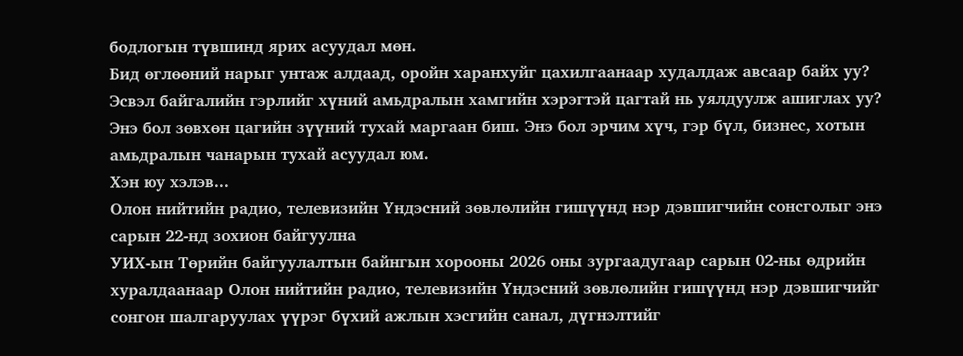бодлогын түвшинд ярих асуудал мөн.
Бид өглөөний нарыг унтаж алдаад, оройн харанхуйг цахилгаанаар худалдаж авсаар байх уу? Эсвэл байгалийн гэрлийг хүний амьдралын хамгийн хэрэгтэй цагтай нь уялдуулж ашиглах уу?
Энэ бол зөвхөн цагийн зүүний тухай маргаан биш. Энэ бол эрчим хүч, гэр бүл, бизнес, хотын амьдралын чанарын тухай асуудал юм.
Хэн юу хэлэв...
Олон нийтийн радио, телевизийн Үндэсний зөвлөлийн гишүүнд нэр дэвшигчийн сонсголыг энэ сарын 22-нд зохион байгуулна
УИХ-ын Төрийн байгуулалтын байнгын хорооны 2026 оны зургаадугаар сарын 02-ны өдрийн хуралдаанаар Олон нийтийн радио, телевизийн Үндэсний зөвлөлийн гишүүнд нэр дэвшигчийг сонгон шалгаруулах үүрэг бүхий ажлын хэсгийн санал, дүгнэлтийг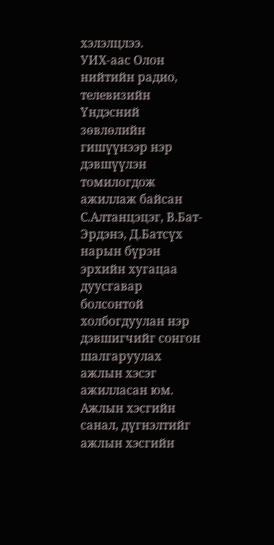хэлэлцлээ.
УИХ-аас Олон нийтийн радио, телевизийн Үндэсний зөвлөлийн гишүүнээр нэр дэвшүүлэн томилогдож ажиллаж байсан С.Алтанцэцэг, В.Бат-Эрдэнэ, Д.Батсүх нарын бүрэн эрхийн хугацаа дуусгавар болсонтой холбогдуулан нэр дэвшигчийг сонгон шалгаруулах ажлын хэсэг ажилласан юм.
Ажлын хэсгийн санал, дүгнэлтийг ажлын хэсгийн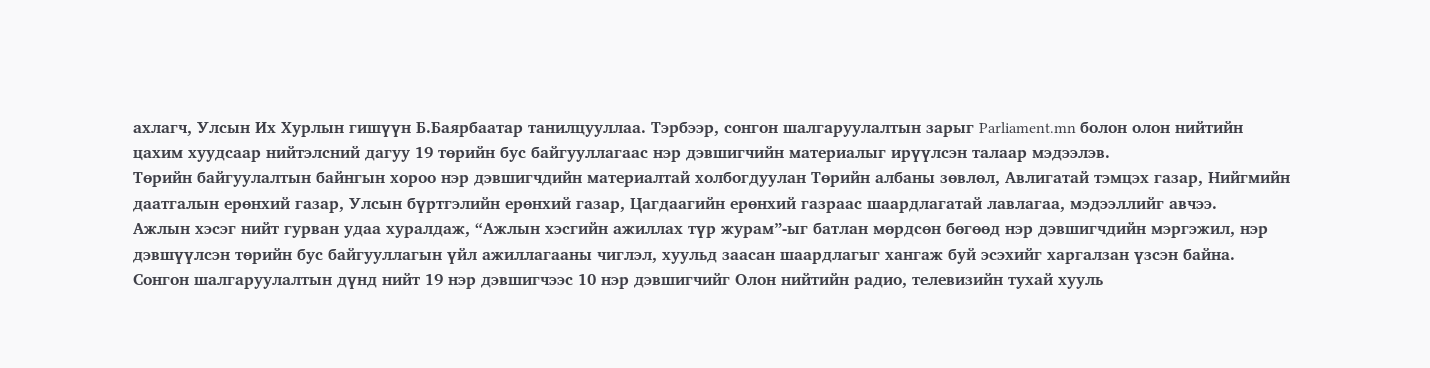ахлагч, Улсын Их Хурлын гишүүн Б.Баярбаатар танилцууллаа. Тэрбээр, сонгон шалгаруулалтын зарыг Parliament.mn болон олон нийтийн цахим хуудсаар нийтэлсний дагуу 19 төрийн бус байгууллагаас нэр дэвшигчийн материалыг ирүүлсэн талаар мэдээлэв.
Төрийн байгуулалтын байнгын хороо нэр дэвшигчдийн материалтай холбогдуулан Төрийн албаны зөвлөл, Авлигатай тэмцэх газар, Нийгмийн даатгалын ерөнхий газар, Улсын бүртгэлийн ерөнхий газар, Цагдаагийн ерөнхий газраас шаардлагатай лавлагаа, мэдээллийг авчээ.
Ажлын хэсэг нийт гурван удаа хуралдаж, “Ажлын хэсгийн ажиллах түр журам”-ыг батлан мөрдсөн бөгөөд нэр дэвшигчдийн мэргэжил, нэр дэвшүүлсэн төрийн бус байгууллагын үйл ажиллагааны чиглэл, хуульд заасан шаардлагыг хангаж буй эсэхийг харгалзан үзсэн байна.
Сонгон шалгаруулалтын дүнд нийт 19 нэр дэвшигчээс 10 нэр дэвшигчийг Олон нийтийн радио, телевизийн тухай хууль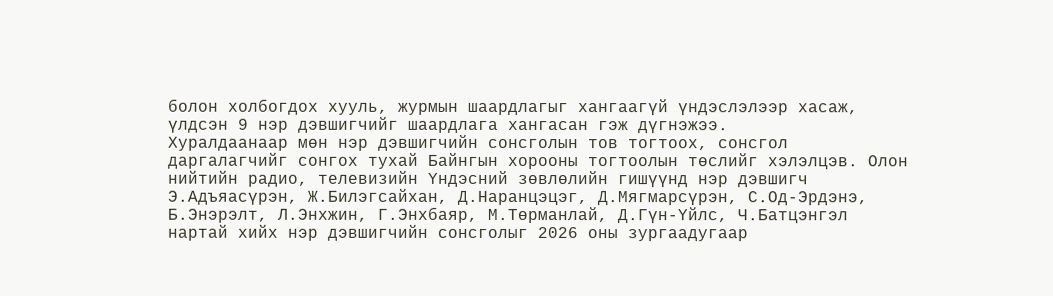болон холбогдох хууль, журмын шаардлагыг хангаагүй үндэслэлээр хасаж, үлдсэн 9 нэр дэвшигчийг шаардлага хангасан гэж дүгнэжээ.
Хуралдаанаар мөн нэр дэвшигчийн сонсголын тов тогтоох, сонсгол даргалагчийг сонгох тухай Байнгын хорооны тогтоолын төслийг хэлэлцэв. Олон нийтийн радио, телевизийн Үндэсний зөвлөлийн гишүүнд нэр дэвшигч Э.Адъяасүрэн, Ж.Билэгсайхан, Д.Наранцэцэг, Д.Мягмарсүрэн, С.Од-Эрдэнэ, Б.Энэрэлт, Л.Энхжин, Г.Энхбаяр, М.Төрманлай, Д.Гүн-Үйлс, Ч.Батцэнгэл нартай хийх нэр дэвшигчийн сонсголыг 2026 оны зургаадугаар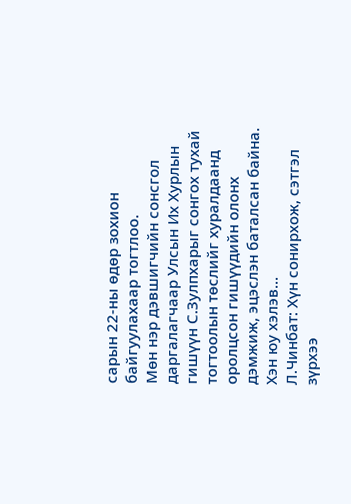сарын 22-ны өдөр зохион байгуулахаар тогтлоо.
Мөн нэр дэвшигчийн сонсгол даргалагчаар Улсын Их Хурлын гишүүн С.Зулпхарыг сонгох тухай тогтоолын төслийг хуралдаанд оролцсон гишүүдийн олонх дэмжиж, эцэслэн баталсан байна.
Хэн юу хэлэв...
Л.Чинбат: Хүн сонирхож, сэтгэл зүрхээ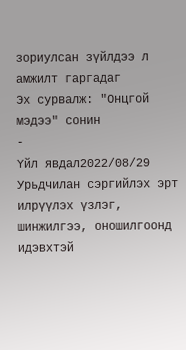зориулсан зүйлдээ л амжилт гаргадаг
Эх сурвалж: "Онцгой мэдээ" сонин
-
Үйл явдал2022/08/29
Урьдчилан сэргийлэх эрт илрүүлэх үзлэг, шинжилгээ, оношилгоонд идэвхтэй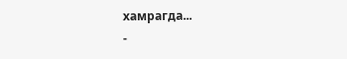хамрагда...
-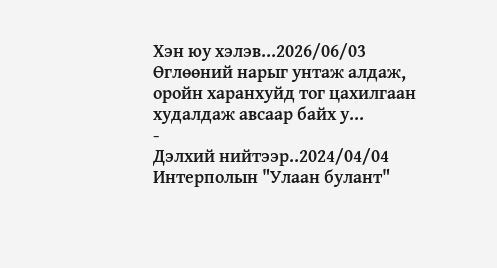Хэн юу хэлэв...2026/06/03
Өглөөний нарыг унтаж алдаж, оройн харанхуйд тог цахилгаан худалдаж авсаар байх у...
-
Дэлхий нийтээр..2024/04/04
Интерполын "Улаан булант"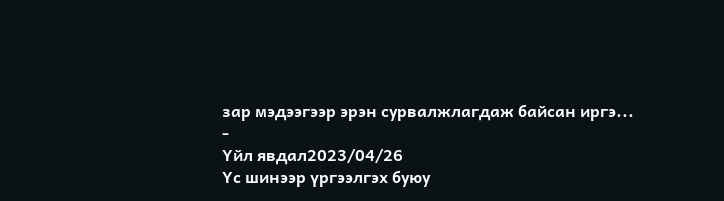зар мэдээгээр эрэн сурвалжлагдаж байсан иргэ...
-
Үйл явдал2023/04/26
Үс шинээр үргээлгэх буюу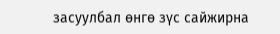засуулбал өнгө зүс сайжирна